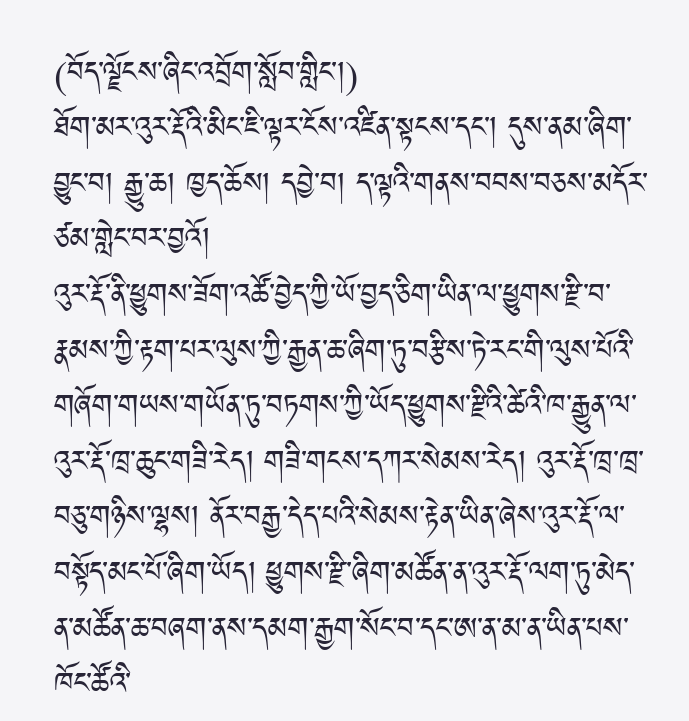(བོད་ལྗོངས་ཞིང་འབྲོག་སློབ་གླིང་།)
ཐོག་མར་འུར་རྡོའི་མིང་ཇི་ལྟར་ངོས་འཛིན་སྟངས་དང་། དུས་ནམ་ཞིག་བྱུང་བ། རྒྱུ་ཆ། ཁྱད་ཆོས། དབྱེ་བ། ད་ལྟའི་གནས་བབས་བཅས་མདོར་ཙམ་གླེང་བར་བྱའོ།
འུར་རྡོ་ནི་ཕྱུགས་ཟོག་འཚོ་བྱེད་ཀྱི་ཡོ་བྱད་ཅིག་ཡིན་ལ་ཕྱུགས་རྫི་བ་རྣམས་ཀྱི་རྟག་པར་ལུས་ཀྱི་རྒྱན་ཆ་ཞིག་ཏུ་བརྩིས་ཏེ་རང་གི་ལུས་པོའི་གཞོག་གཡས་གཡོན་ཏུ་བཏགས་ཀྱི་ཡོད་ཕྱུགས་རྫིའི་ཚེའི་ཁ་རྒྱུན་ལ་འུར་རྡོ་ཁྲ་ཆུང་གཟི་རེད། གཟི་གངས་དཀར་སེམས་རེད། འུར་རྡོ་ཁྲ་ཁྲ་བཅུ་གཉིས་ལྷས། ནོར་བརྒྱ་དེད་པའི་སེམས་རྟེན་ཡིན་ཞེས་འུར་རྡོ་ལ་བསྟོད་མང་པོ་ཞིག་ཡོད། ཕྱུགས་རྫི་ཞིག་མཚོན་ན་འུར་རྡོ་ལག་ཏུ་མེད་ན་མཚོན་ཆ་བཞག་ནས་དམག་རྒྱག་སོང་བ་དང་ཨ་ན་མ་ན་ཡིན་པས་ཁོང་ཚོའི་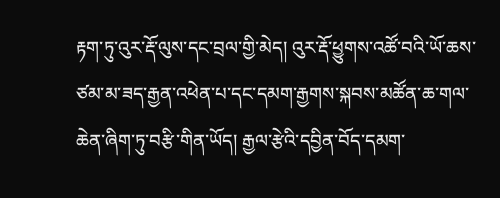རྟག་ཏུ་འུར་རྡོ་ལུས་དང་བྲལ་གྱི་མེད། འུར་རྡོ་ཕྱུགས་འཚོ་བའི་ཡོ་ཆས་ཙམ་མ་ཟད་རྒྱན་འཕེན་པ་དང་དམག་རྒྱགས་སྐབས་མཚོན་ཆ་གལ་ཆེན་ཞིག་ཏུ་བརྩི་གིན་ཡོད། རྒྱལ་རྩེའི་དབྱིན་བོད་དམག་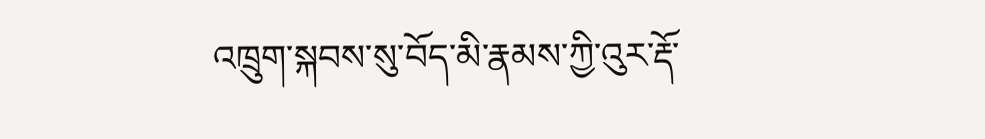འཁྲུག་སྐབས་སུ་བོད་མི་རྣམས་ཀྱི་འུར་རྡོ་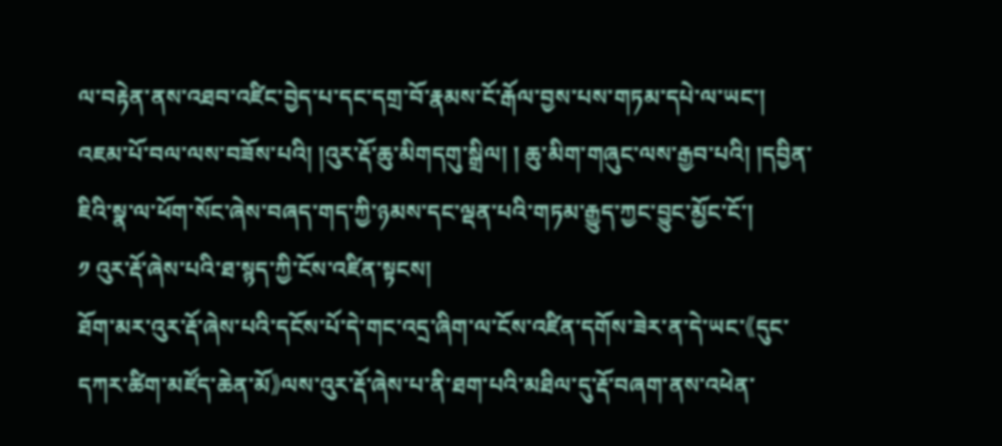ལ་བརྟེན་ནས་འཐབ་འཛིང་བྱེད་པ་དང་དགྲ་བོ་རྣམས་ངོ་རྒོལ་བྱས་པས་གཏམ་དཔེ་ལ་ཡང་། འཇམ་པོ་བལ་ལས་བཟོས་པའི། །འུར་རྡོ་ཆུ་མིགདགུ་སྒྲིལ། ། ཆུ་མིག་གཞུང་ལས་རྒྱབ་པའི། །དབྱིན་ཇིའི་སྣ་ལ་ཕོག་སོང་ཞེས་བཞད་གད་ཀྱི་ཉམས་དང་ལྡན་པའི་གཏམ་རྒྱུད་ཀྱང་བྱུང་མྱོང་ངོ་།
༡ འུར་རྡོ་ཞེས་པའི་ཐ་སྙད་ཀྱི་ངོས་འཛིན་སྟངས།
ཐོག་མར་འུར་རྡོ་ཞེས་པའི་དངོས་པོ་དེ་གང་འདྲ་ཞིག་ལ་ངོས་འཛིན་དགོས་ཟེར་ན་དེ་ཡང་《དུང་དཀར་ཚིག་མཛོད་ཆེན་མོ》ལས་འུར་རྡོ་ཞེས་པ་ནི་ཐག་པའི་མཐིལ་དུ་རྡོ་བཞག་ནས་འཕེན་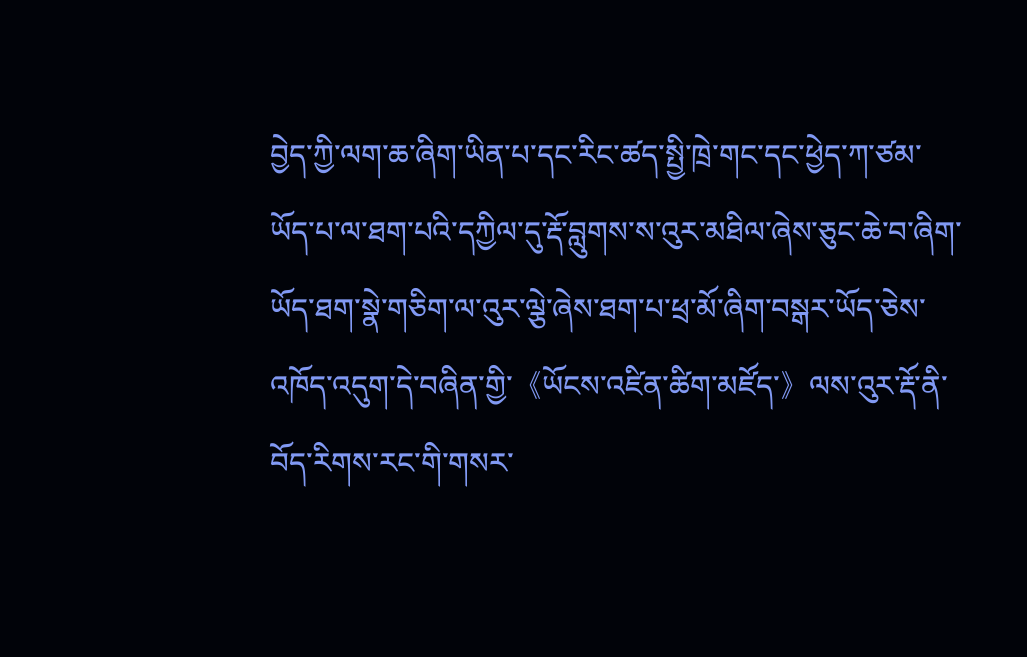བྱེད་ཀྱི་ལག་ཆ་ཞིག་ཡིན་པ་དང་རིང་ཚད་སྤྱི་ཁྲེ་གང་དང་ཕྱེད་ཀ་ཙམ་ཡོད་པ་ལ་ཐག་པའི་དཀྱིལ་དུ་རྡོ་བླུགས་ས་འུར་མཐིལ་ཞེས་ཅུང་ཆེ་བ་ཞིག་ཡོད་ཐག་སྣེ་གཅིག་ལ་འུར་ལྕེ་ཞེས་ཐག་པ་ཕྲ་མོ་ཞིག་བསྒར་ཡོད་ཅེས་འཁོད་འདུག་དེ་བཞིན་གྱི་《ཡོངས་འཛིན་ཚིག་མཛོད་》ལས་འུར་རྡོ་ནི་བོད་རིགས་རང་གི་གསར་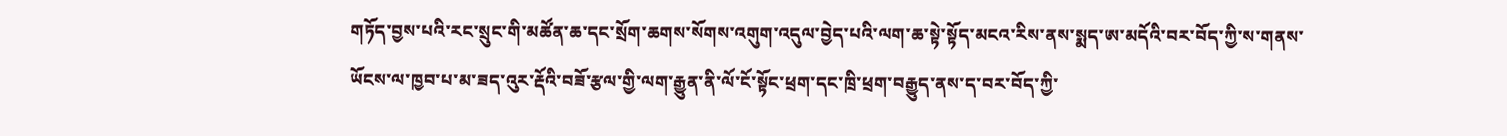གཏོད་བྱས་པའི་རང་སྲུང་གི་མཚོན་ཆ་དང་སྲོག་ཆགས་སོགས་འགུག་འདུལ་བྱེད་པའི་ལག་ཆ་སྟེ་སྟོད་མངའ་རིས་ནས་སྨད་ཨ་མདོའི་བར་བོད་ཀྱི་ས་གནས་ཡོངས་ལ་ཁྱབ་པ་མ་ཟད་འུར་རྡོའི་བཟོ་རྩལ་གྱི་ལག་རྒྱུན་ནི་ལོ་ངོ་སྟོང་ཕྲག་དང་ཁྲི་ཕྲག་བརྒྱུད་ནས་ད་བར་བོད་ཀྱི་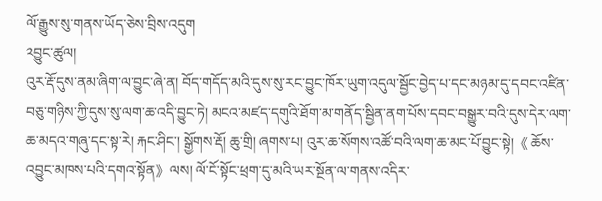ལོ་རྒྱུས་སུ་གནས་ཡོད་ཅེས་བྲིས་འདུག
༢བྱུང་ཚུལ།
འུར་རྡོ་དུས་ནམ་ཞིག་ལ་བྱུང་ཞེ་ན། བོད་གདོད་མའི་དུས་སུ་རང་བྱུང་ཁོར་ཡུག་འདུལ་སྦྱོང་བྱེད་པ་དང་མཉམ་དུ་དབང་འཛིན་བཅུ་གཉིས་ཀྱི་དུས་སུ་ལག་ཆ་འདི་བྱུང་ཏེ། མངའ་མཛད་དགུའི་ཐོག་མ་གནོད་སྦྱིན་ནག་པོས་དབང་བསྒྱུར་བའི་དུས་དེར་ལག་ཆ་མདའ་གཞུ་དང་སྟ་རེ། རྐང་ཤིང་། སྒྱོགས་རྡོ། ཆུ་གྲི། ཞགས་པ། འུར་ཆ་སོགས་འཚོ་བའི་ལག་ཆ་མང་པོ་བྱུང་སྟེ།《 ཆོས་འབྱུང་མཁས་པའི་དགའ་སྟོན》ལས། ལོ་ངོ་སྟོང་ཕྲག་དུ་མའི་ཡར་སྔོན་ལ་གནས་འདིར་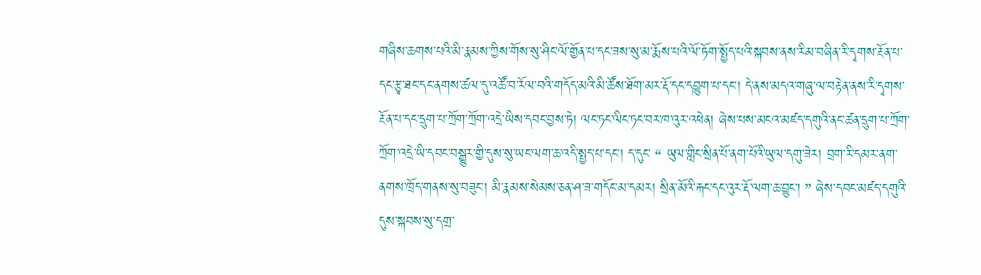གཞིས་ཆགས་པའི་མི་རྣམས་ཀྱིས་གོས་སུ་ཤིང་ལོ་གྱོན་པ་དང་ཟས་སུ་མ་རྨོས་པའི་ལོ་ཏོག་སྤྱོད་པའི་སྐབས་ནས་རིམ་བཞིན་རི་དྭགས་རྔོན་པ་དང་རྩྭ་ཐང་དང་ནགས་ཚལ་དུ་འཚོ་བ་རོལ་བའི་གདོད་མའི་མི་ཚོས་ཐོག་མར་རྡོ་དང་དབྱུག་པ་དང་། དེ་ནས་མདའ་གཞུ་ལ་བརྟེན་ནས་རི་དྭགས་རྔོན་པ་དང་དྲུག་པ་ཀྲོག་ཀྲོག་འདྲེ་ཡིས་དབང་བྱས་ཏེ། ལང་ཏང་ལིང་ཏང་བར་ཁ་འུར་འཕེན། ཞེས་པས་མངའ་མཛད་དགུའི་ནང་ཚན་དྲུག་པ་ཀྲོག་ཀྲོག་འདྲེ་ཡི་དབང་བསྒྱུར་གྱི་དུས་སུ་ཡང་ལག་ཆ་འདི་སྤྱད་པ་དང་། ད་དུང་ “ ཡུལ་གླིང་སྲིན་པོ་ནག་པོའི་ཡུལ་དགུ་ཟེར། བྲག་རི་དམར་ནག་ནགས་ཁྲོད་གནས་སུ་བཟུང་། མི་རྣམས་སེམས་ཅན་ཤ་ཟ་གདོང་མ་དམར། སྲིན་མོའི་རྐང་དང་འུར་རྡོ་ལག་ཆ་བྱུང་། ” ཞེས་དབང་མཛད་དགུའི་དུས་སྐབས་སུ་དགྲ་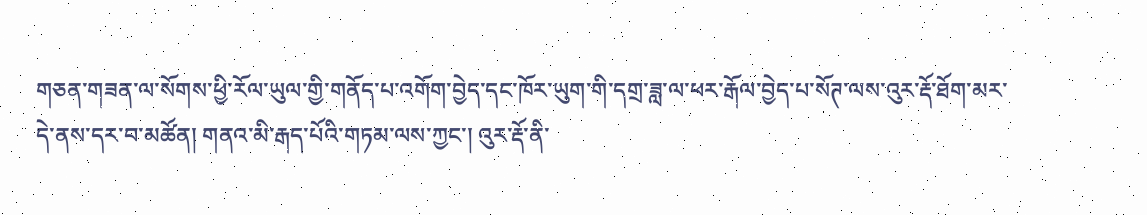གཅན་གཟན་ལ་སོགས་ཕྱི་རོལ་ཡུལ་གྱི་གནོད་པ་འགོག་བྱེད་དང་ཁོར་ཡུག་གི་དགྲ་ཟླ་ལ་ཕར་རྒོལ་བྱེད་པ་སོཊ་ལས་འུར་རྡོ་ཐོག་མར་དེ་ནས་དར་བ་མཚོན། གནའ་མི་རྒད་པོའི་གཏམ་ལས་ཀྱང་། འུར་རྡོ་ནི་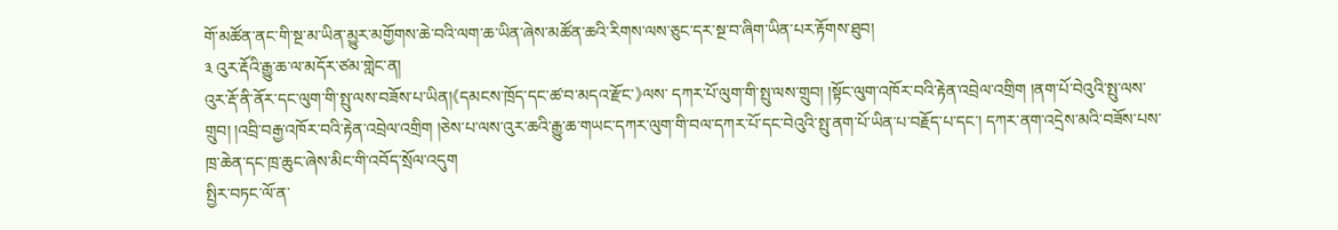གོ་མཚོན་ནང་གི་སྔ་མ་ཡིན་མྱུར་མགྱོགས་ཆེ་བའི་ལག་ཆ་ཡིན་ཞེས་མཚོན་ཆའི་རིགས་ལས་ཅུང་དར་སྔ་བ་ཞིག་ཡིན་པར་རྟོགས་ཐུབ།
༣ འུར་རྡོའི་རྒྱུ་ཆ་ལ་མདོར་ཙམ་གླེང་ན།
འུར་རྡོ་ནི་ནོར་དང་ལུག་གི་སྤུ་ལས་བཟོས་པ་ཡིན།《དམངས་ཁྲོད་དང་ཚ་བ་མདའ་རྫོང་》ལས་ དཀར་པོ་ལུག་གི་སྤུ་ལས་གྲུབ། །སྟོང་ལུག་འཁོར་བའི་རྟེན་འབྲེལ་འགྲིག །ནག་པོ་བེའུའི་སྤུ་ལས་གྲུབ། །འབྲི་བརྒྱ་འཁོར་བའི་རྟེན་འབྲེལ་འགྲིག །ཅེས་པ་ལས་འུར་ཆའི་རྒྱུ་ཆ་གཡང་དཀར་ལུག་གི་བལ་དཀར་པོ་དང་བེའུའི་སྤུ་ནག་པོ་ཡིན་པ་བརྗོད་པ་དང་། དཀར་ནག་འདྲེས་མའི་བཟོས་པས་ཁྲ་ཆེན་དང་ཁྲ་ཆུང་ཞེས་མིང་གི་འབོད་སྲོལ་འདུག
སྤྱིར་བཏང་ལོ་ན་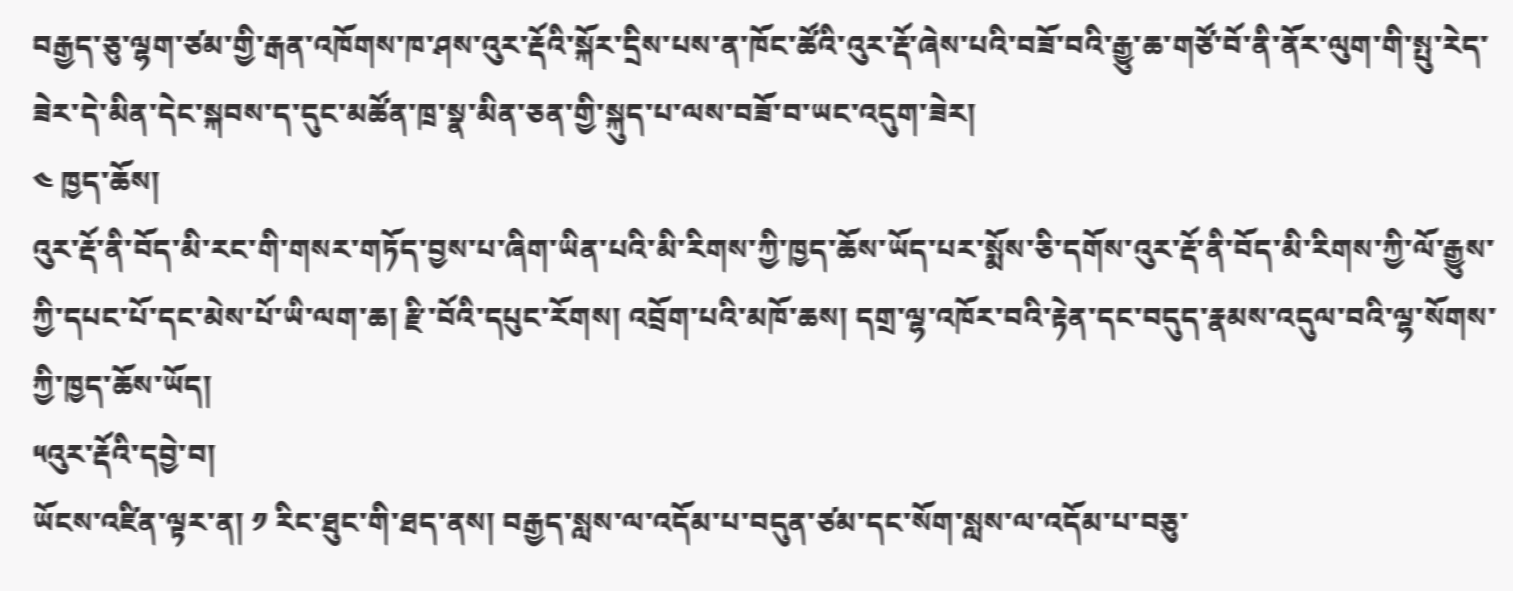བརྒྱད་ཅུ་ལྷག་ཙམ་གྱི་རྒན་འཁོགས་ཁ་ཤས་འུར་རྡོའི་སྐོར་དྲིས་པས་ན་ཁོང་ཚོའི་འུར་རྡོ་ཞེས་པའི་བཟོ་བའི་རྒྱུ་ཆ་གཙོ་བོ་ནི་ནོར་ལུག་གི་སྤུ་རེད་ཟེར་དེ་མིན་དེང་སྐབས་ད་དུང་མཚོན་ཁྲ་སྣ་མིན་ཅན་གྱི་སྐུད་པ་ལས་བཟོ་བ་ཡང་འདུག་ཟེར།
༤ ཁྱད་ཆོས།
འུར་རྡོ་ནི་བོད་མི་རང་གི་གསར་གཏོད་བྱས་པ་ཞིག་ཡིན་པའི་མི་རིགས་ཀྱི་ཁྱད་ཆོས་ཡོད་པར་སྨོས་ཅི་དགོས་འུར་རྡོ་ནི་བོད་མི་རིགས་ཀྱི་ལོ་རྒྱུས་ཀྱི་དཔང་པོ་དང་མེས་པོ་ཡི་ལག་ཆ། རྫི་བོའི་དཔུང་རོགས། འབྲོག་པའི་མཁོ་ཆས། དགྲ་ལྷ་འཁོར་བའི་རྟེན་དང་བདུད་རྣམས་འདུལ་བའི་ལྷ་སོགས་ཀྱི་ཁྱད་ཆོས་ཡོད།
༥འུར་རྡོའི་དབྱེ་བ།
ཡོངས་འཛིན་ལྟར་ན། ༡ རིང་ཐུང་གི་ཐད་ནས། བརྒྱད་སླས་ལ་འདོམ་པ་བདུན་ཙམ་དང་སོག་སླས་ལ་འདོམ་པ་བཅུ་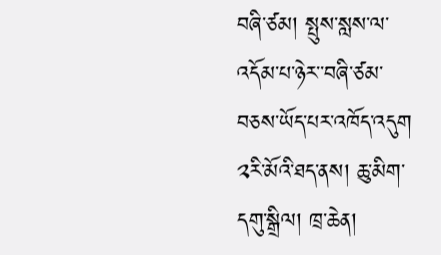བཞི་ཙམ། སྤུས་སླས་ལ་འདོམ་པ་ཉེར་་བཞི་ཙམ་བཅས་ཡོད་པར་འཁོད་འདུག
༢རི་མོའི་ཐད་ནས། ཆུ་མིག་དགུ་སྒྲིལ། ཁྲ་ཆེན།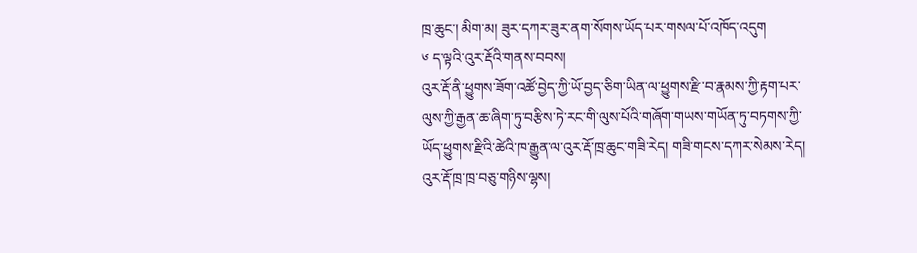ཁྲ་ཆུང་། མིག་མ། ཟུར་དཀར་ཟུར་ནག་སོགས་ཡོད་པར་གསལ་པོ་འཁོད་འདུག
༦ ད་ལྟའི་འུར་རྡོའི་གནས་བབས།
འུར་རྡོ་ནི་ཕྱུགས་ཟོག་འཚོ་བྱེད་ཀྱི་ཡོ་བྱད་ཅིག་ཡིན་ལ་ཕྱུགས་རྫི་བ་རྣམས་ཀྱི་རྟག་པར་ལུས་ཀྱི་རྒྱན་ཆ་ཞིག་ཏུ་བརྩིས་ཏེ་རང་གི་ལུས་པོའི་གཞོག་གཡས་གཡོན་ཏུ་བཏགས་ཀྱི་ཡོད་ཕྱུགས་རྫིའི་ཚེའི་ཁ་རྒྱུན་ལ་འུར་རྡོ་ཁྲ་ཆུང་གཟི་རེད། གཟི་གངས་དཀར་སེམས་རེད། འུར་རྡོ་ཁྲ་ཁྲ་བཅུ་གཉིས་ལྷས།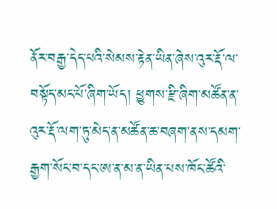ནོར་བརྒྱ་དེད་པའི་སེམས་རྟེན་ཡིན་ཞེས་འུར་རྡོ་ལ་བསྟོད་མང་པོ་ཞིག་ཡོད། ཕྱུགས་རྫི་ཞིག་མཚོན་ན་འུར་རྡོ་ལག་ཏུ་མེད་ན་མཚོན་ཆ་བཞག་ནས་དམག་རྒྱག་སོང་བ་དང་ཨ་ན་མ་ན་ཡིན་པས་ཁོང་ཚོའི་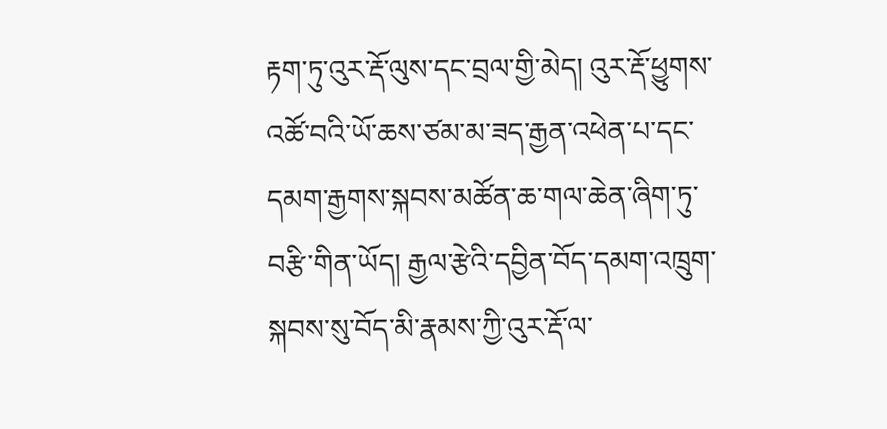རྟག་ཏུ་འུར་རྡོ་ལུས་དང་བྲལ་གྱི་མེད། འུར་རྡོ་ཕྱུགས་འཚོ་བའི་ཡོ་ཆས་ཙམ་མ་ཟད་རྒྱན་འཕེན་པ་དང་དམག་རྒྱགས་སྐབས་མཚོན་ཆ་གལ་ཆེན་ཞིག་ཏུ་བརྩི་གིན་ཡོད། རྒྱལ་རྩེའི་དབྱིན་བོད་དམག་འཁྲུག་སྐབས་སུ་བོད་མི་རྣམས་ཀྱི་འུར་རྡོ་ལ་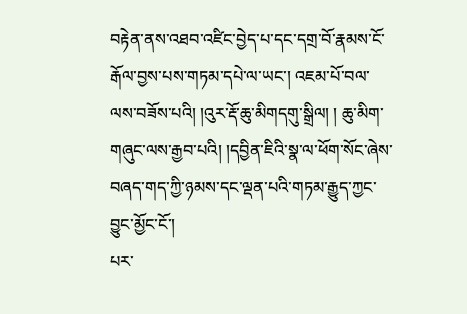བརྟེན་ནས་འཐབ་འཛིང་བྱེད་པ་དང་དགྲ་བོ་རྣམས་ངོ་རྒོལ་བྱས་པས་གཏམ་དཔེ་ལ་ཡང་། འཇམ་པོ་བལ་ལས་བཟོས་པའི། །འུར་རྡོ་ཆུ་མིགདགུ་སྒྲིལ། ། ཆུ་མིག་གཞུང་ལས་རྒྱབ་པའི། །དབྱིན་ཇིའི་སྣ་ལ་ཕོག་སོང་ཞེས་བཞད་གད་ཀྱི་ཉམས་དང་ལྡན་པའི་གཏམ་རྒྱུད་ཀྱང་བྱུང་མྱོང་ངོ་།
པར་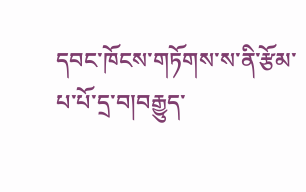དབང་ཁོངས་གཏོགས་ས་ནི་རྩོམ་པ་པོ་དྲ་བ།བརྒྱུད་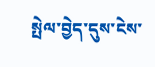སྤེལ་བྱེད་དུས་ངེས་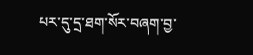པར་དུ་དྲ་ཐག་སོར་བཞག་བྱ་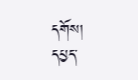དགོས།
དཔྱད་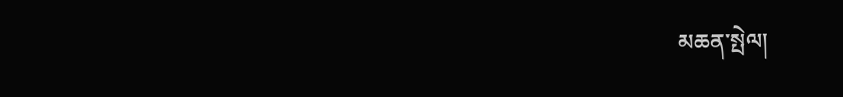མཆན་སྤེལ།